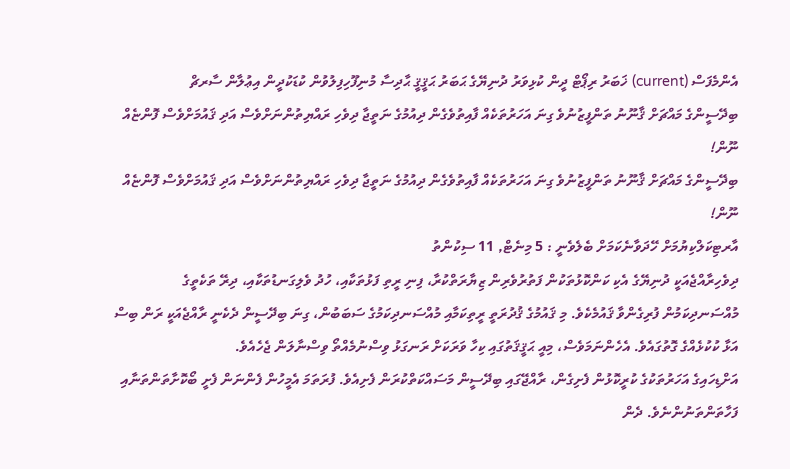އެންމެފަސް (current) ޚަބަރު ރިޕޯޓް ދީން ކުޅިވަރު ދުނިޔޭގެ ޙަބަރު ޙަޤީޤީ ޙާދިސާ މުނިފޫހިފިލުވުން ކުޑަކުދީން އިޢުލާން ސާރޗް
ބިދޭސީންގެ މައްޗަށް ޤާނޫނު ތަންފީޒުނުވެ ގިނަ އަހަރުތަކެއް ފާއިތުވެގެން ދިއުމުގެ ނަތީޖާ ދިވެހި ރައްޔިތުންނަށްވެސް އަދި ޤައުމަށްވެސް ފޮންޏެއް ނޫން!
ބިދޭސީންގެ މައްޗަށް ޤާނޫނު ތަންފީޒުނުވެ ގިނަ އަހަރުތަކެއް ފާއިތުވެގެން ދިއުމުގެ ނަތީޖާ ދިވެހި ރައްޔިތުންނަށްވެސް އަދި ޤައުމަށްވެސް ފޮންޏެއް ނޫން!
އާރޓިކަލްކިޔުމަށް ހޭދަވާނެކަމަށް ބެލެވެނީ : 5 މިނެޓް, 11 ސިކުންތު
ދިވެހިރާއްޖެއަކީ ދުނިޔޭގެ އެކި ކަންކޮޅުތަކުން ފަތުރުވެރިން ޒިޔާރަތްކުރާ، ފިނި ރީތި ފަޅުތަކާއި، ހުދު ވެލިގަނޑުތަކާއި، ދިރޭ ތަކެތީގެ މުއްސަނދިކަމުން ފުރިގެންވާ ޤައުމެކެވެ. މި ޤައުމުގެ ޤުދުރަތީ ރީތިކަމާއި މުއްސަނދިކަމުގެ ސަބަބުން، ގިނަ ބިދޭސީން ދެކެނީ ރާއްޖެއަކީ ރަން ބިސް އަޅާ ކުކުޅެއްގެ ގޮތުގައެވެ. އެހެންނަމަވެސް، މިއީ ޙަޤީޤަތުގައި ކިހާ ވަރަކަށް ރަނގަޅު ވިސްނުމެއްތޯ ވިސްނާލަން ޖެހެއެވެ.
އަށްޑިހައިގެ އަހަރުތަކުގެ ކުރީކޮޅުން ފެށިގެން، ރާއްޖޭގައި ބިދޭސީން މަސައްކަތްކުރަން ފެށިއެވެ. ފުރަތަމަ އެމީހުން ފެންނަން ފެށީ ބޯކޮށާތަންތަނާއި ފަހާތަންތަނުންނެވެ. ދެން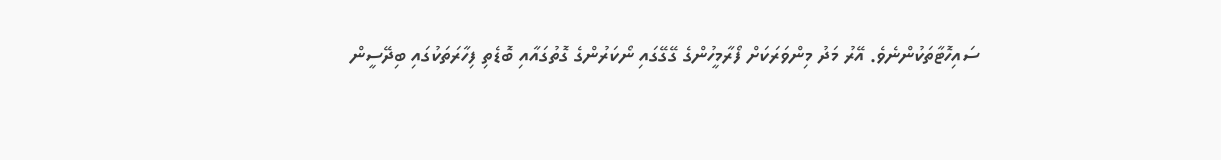ސައިހޮޓާތަކުންނެވެ. އޭރު މަދު މިންވަރަކަށް ފޯރާމީހުންގެ ގޭގޭގައި ނޯކަރުންގެ ގޮތުގައާއި ބޮޑެތި ފިހާރަތަކުގައި ބިދޭސީން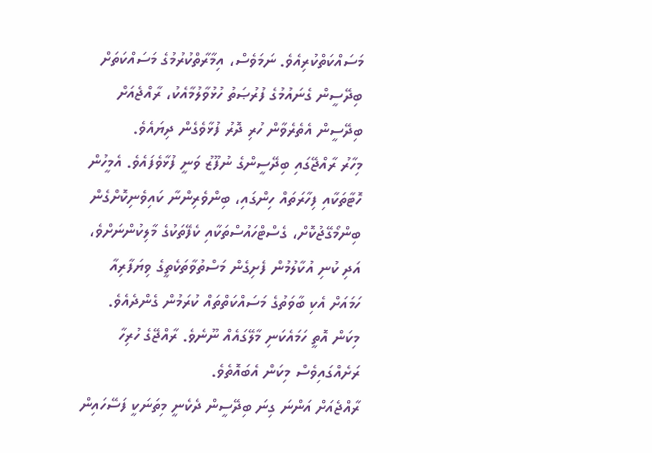މަސައްކަތްކުރިއެވެ. ނަމަވެސް، އިމާރާތްކުރުމުގެ މަސައްކަތަށް ބިދޭސީން ގެނައުމުގެ ފުރުޞަތު ހުޅުވާލުމާއެކު، ރާއްޖެއަށް ބިދޭސީން އެތެރެވާން ހުރި ދޮރު ފުޅާވެގެން ދިޔައެވެ.
މިހާރު ރާއްޖޭގައި ބިދޭސީންގެ ނުފޫޒު ވަނީ ފުޅާވެފައެވެ. އެމީހުން ހޮޓާތަކާއި ފިހާރަތައް ހިންގައި، ބިންވެރިންނާ ކައިވެނިކޮށްގެން ބިންމޯގޭޖުކޮށް، ގެސްޓްހައުސްތަކާއި ކެފޭތަކުގެ މާލިކުންނަށްވެ، އަދި ކުނި އުކާލުމުން ފެށިގެން މަސްތުވާތަކެތީގެ ވިޔަފާރިއާ ހަމައަށް އެކި ބާވަތުގެ މަސައްކަތްތައް ކުރަމުން ގެންދެއެވެ. މިކަން އޮތީ ހަމައެކަނި މާލޭގައެއް ނޫނެވެ. ރާއްޖޭގެ ހުރިހާ ރަށެއްގައިވެސް މިކަން އެބައޮތެވެ.
ރާއްޖެއަށް އަންނަ ގިނަ ބިދޭސީން ދެކެނީ މިތަނަކީ ފަސޭހައިން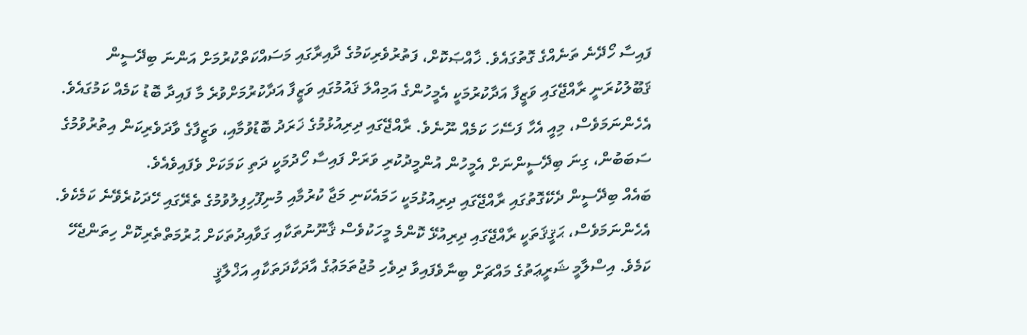ފައިސާ ހޯދޭނެ ތަނެއްގެ ގޮތުގައެވެ. ޚާއްޞަކޮށް، ފަތުރުވެރިކަމުގެ ދާއިރާގައި މަސައްކަތްކުރުމަށް އަންނަ ބިދޭސީން ޤަބޫލުކުރަނީ ރާއްޖޭގައި ވަޒީފާ އަދާކުރުމަކީ އެމީހުންގެ އަމިއްލަ ޤައުމުގައި ވަޒީފާ އަދާކުރުމަށްވުރެ މާ ފައިދާ ބޮޑު ކަމެއް ކަމުގައެވެ. އެހެންނަމަވެސް، މިއީ އެހާ ފަސޭހަ ކަމެއް ނޫނެވެ. ރާއްޖޭގައި ދިރިއުޅުމުގެ ޚަރަދު ބޮޑުވުމާއި، ވަޒީފާގެ ވާދަވެރިކަން އިތުރުވުމުގެ ސަބަބުން، ގިނަ ބިދޭސީންނަށް އެމީހުން އުންމީދުކުރި ވަރަށް ފައިސާ ހޯދުމަކީ ދަތި ކަމަކަށް ވެފައިވެއެވެ.
ބައެއް ބިދޭސީން ދެކޭގޮތުގައި ރާއްޖޭގައި ދިރިއުޅުމަކީ ހަމައެކަނި މަޖާ ކުރުމާއި މުނިފޫހިފިލުވުމުގެ ތެރޭގައި ހޭދަކުރެވޭނެ ކަމެކެވެ. އެހެންނަމަވެސް، ޙަޤީޤަތަކީ ރާއްޖޭގައި ދިރިއުޅޭ ކޮންމެ މީހަކުވެސް ޤާނޫނުތަކާއި ގަވާއިދުތަކަށް ޙުރުމަތްތެރިކޮށް ހިތަންޖެހޭ ކަމެވެ. އިސްލާމީ ޝަރީޢަތުގެ މައްޗަށް ބިނާވެފައިވާ ދިވެހި މުޖުތަމަޢުގެ އާދަކާދަތަކާއި އަޚްލާޤީ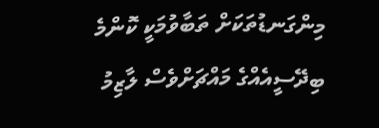މިންގަނޑުތަކަށް ތަބާވުމަކީ ކޮންމެ ބިދޭސީއެއްގެ މައްޗަށްވެސް ލާޒިމު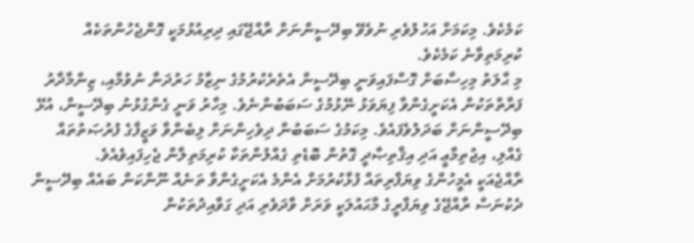ކަމެކެވެ. މިކަމަށް އަހުލުވެރި ނުވެވޭ ބިދޭސީންނަށް ރާއްޖޭގައި ދިރިއުޅުމަކީ ގޮންޖެހުންތަކެއް ކުރިމަތިވާނެ ކަމެކެވެ.
މި ޙާލަތު މިހިސާބަށް ގޮސްފައިވަނީ ބިދޭސީން އެތެރެކުރުމުގެ ނިޒާމު ހަރުދަނާ ނުވުމާއި، ޒިންމާދާރު ފަރާތްތަކުން އެކަށީގެންވާ ފިޔަވަޅު ނޭޅުމުގެ ސަބަބުންނެވެ. މިހާރު ވަނީ ގެންގުޅުނު ބިދޭސީން، އުޅޭ ބިދޭސީންނަށް ބަދަލުވެފައެވެ. މިކަމުގެ ސަބަބުން ދިވެހިންނަށް ލިބެންވާ ވަޒީފާގެ ފުރުޞަތުތައް ގެއްލި، އިޖުތިމާޢީ އަދި އިޤްތިޞާދީ ގޮތުން ބޮޑެތި ގެއްލުންތަކާ ކުރިމަތިލާން ޖެހިފައިވެއެވެ.
ރާއްޖެއަކީ އެމީހުންގެ ވިޔަފާރިތައް ފުޅާކުރުމަށް އެންމެ އެކަށީގެންވާ ތަނެއް ނޫންކަން ބައެއް ބިދޭސީން ދެކުނަސް ރާއްޖޭގެ ވިޔަފާރީގެ މާޙައުލަކީ ވަރަށް ވާދަވެރި އަދި ގަވާއިދުތަކުން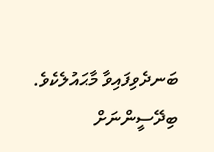ބަނދެވިފައިވާ މާޙައުލެކެވެ. ބިދޭސީންނަށް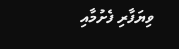ވިޔަފާރި ފެށުމާއި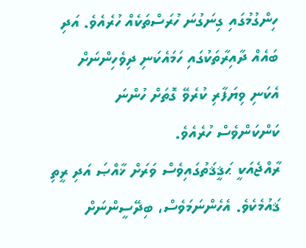ހިންގުމުގައި ގިނަގުނަ ހުރަސްތަކެއް ހުރެއެވެ. އަދި ބައެއް ދާއިރާތަކުގައި ހަމައެކަނި ދިވެހިންނަށް އެކަނި ވިޔަފާރި ކުރެވޭ ގޮތަށް ހުންނަ ކަންކަންވެސް ހުރެއެވެ.
ރާއްޖެއަކީ ޙަޤީޤަތުގައިވެސް ވަރަށް ޚާއްޞަ އަދި ރީތި ޤައުމެކެވެ. އެހެންނަމަވެސް، ބިދޭސީންނަށް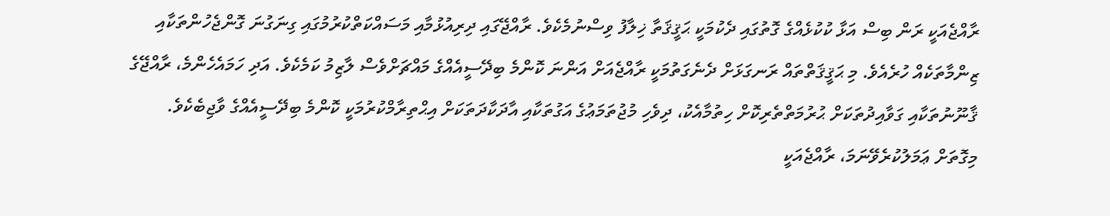ރާއްޖެއަކީ ރަން ބިސް އަޅާ ކުކުޅެއްގެ ގޮތުގައި ދެކުމަކީ ޙަޤީޤަތާ ޚިލާފު ވިސްނުމެކެވެ. ރާއްޖޭގައި ދިރިއުޅުމާއި މަސައްކަތްކުރުމުގައި ގިނަގުނަ ގޮންޖެހުންތަކާއި ޒިންމާތަކެއް ހުރެއެވެ. މި ޙަޤީޤަތްތައް ރަނގަޅަށް ދެނެގަތުމަކީ ރާއްޖެއަށް އަންނަ ކޮންމެ ބިދޭސީއެއްގެ މައްޗަށްވެސް ލާޒިމު ކަމެކެވެ. އަދި ހަމައެހެންމެ، ރާއްޖޭގެ ޤާނޫނުތަކާއި ގަވާއިދުތަކަށް ޙުރުމަތްތެރިކޮށް ހިތުމާއެކު، ދިވެހި މުޖުތަމަޢުގެ އަގުތަކާއި އާދަކާދަތަކަށް އިޙްތިރާމްކުރުމަކީ ކޮންމެ ބިދޭސީއެއްގެ ވާޖިބެކެވެ. މިގޮތަށް ޢަމަލުކުރެވޭނަމަ، ރާއްޖެއަކީ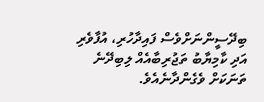ބިދޭސީންނަށްވެސް ފައިދާހުރި، އުފާވެރި އަދި ކާމިޔާބު ތަޖުރިބާއެއް ލިބިދޭނެ ތަނަކަށް ވެގެންދާނެއެވެ.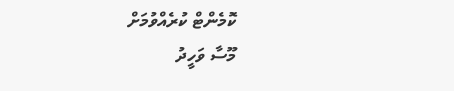ކޮމެންޓް ކުރެއްވުމަށް
މޫސާ ވަހީދު